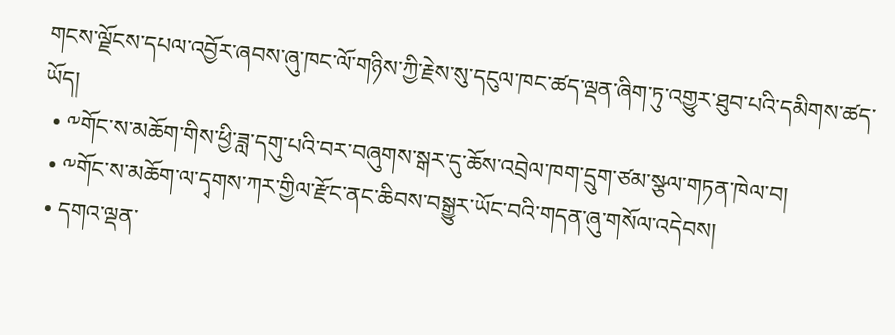གངས་ལྗོངས་དཔལ་འབྱོར་ཞབས་ཞུ་ཁང་ལོ་གཉིས་ཀྱི་རྗེས་སུ་དངུལ་ཁང་ཚད་ལྡན་ཞིག་ཏུ་འགྱུར་ཐུབ་པའི་དམིགས་ཚད་ཡོད།
  • ༸གོང་ས་མཆོག་གིས་ཕྱི་ཟླ་དགུ་པའི་བར་བཞུགས་སྒར་དུ་ཆོས་འབྲེལ་ཁག་དྲུག་ཙམ་སྩལ་གཏན་ཁེལ་བ།
  • ༸གོང་ས་མཆོག་ལ་དྭགས་ཀར་གྱིལ་རྫོང་ནང་ཆིབས་བསྒྱུར་ཡོང་བའི་གདན་ཞུ་གསོལ་འདེབས།
  • དགའ་ལྡན་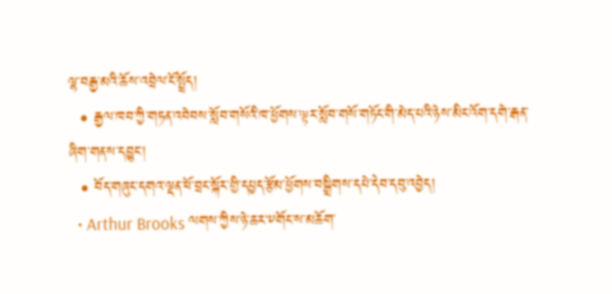ལྷ་བརྒྱ་མའི་ཆོས་འབྲེལ་ངོ་སྤྲོད།
  • རྒྱལ་ཁབ་ཀྱི་གཏན་འབེབས་སློབ་གསོའི་ཁ་ཕྱོགས་ལྟར་སློབ་གསོ་གཏོང་གི་མེད་པའི་ཉེས་མིང་འོག་དགེ་རྒན་ཞིག་གནས་དབྱུང་།
  • བོད་གཞུང་དགའ་ལྡན་ཕོ་བྲང་སྐོར་གྱི་དཔྱད་རྩོམ་ཕྱོགས་བསྒྲིགས་དཔེ་དེབ་དབུ་འབྱེད།
  • Arthur Brooks ལགས་ཀྱིས་ཉེ་ཆར་༸གོང་ས་མཆོག་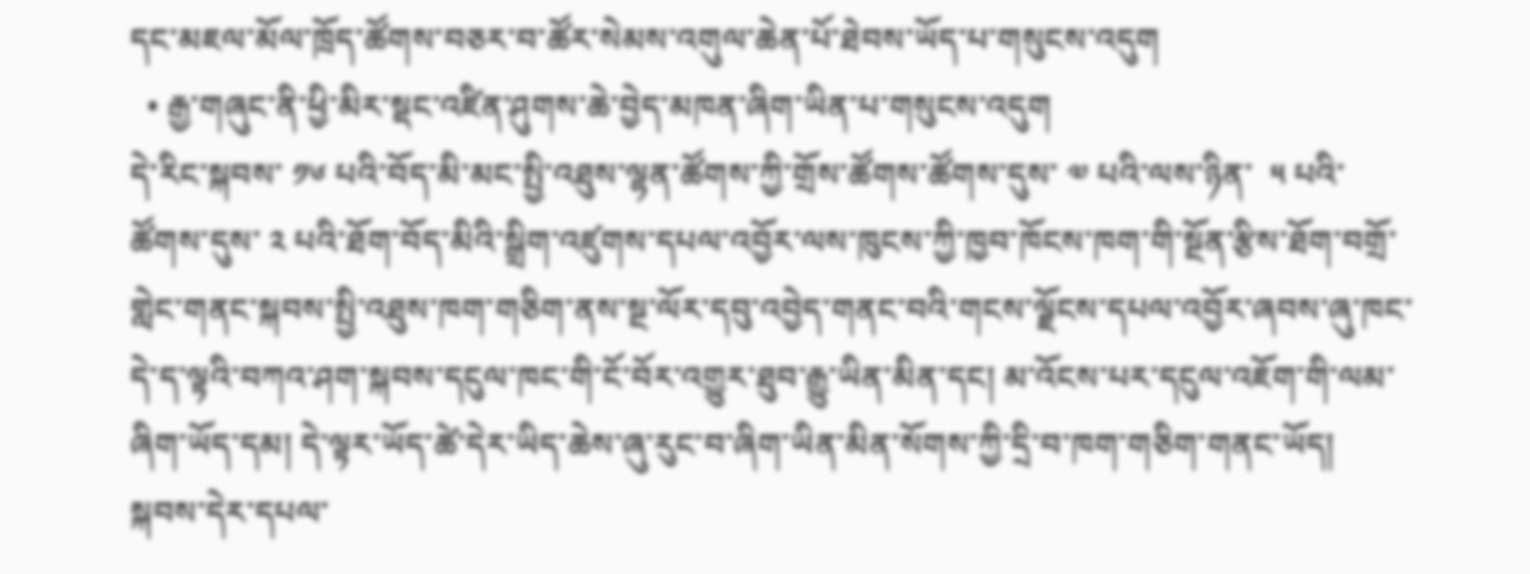དང་མཇལ་མོལ་ཁྲོད་ཚོགས་བཅར་བ་ཚོར་སེམས་འགུལ་ཆེན་པོ་ཐེབས་ཡོད་པ་གསུངས་འདུག
  • རྒྱ་གཞུང་ནི་ཕྱི་མིར་སྡང་འཛིན་ཤུགས་ཆེ་བྱེད་མཁན་ཞིག་ཡིན་པ་གསུངས་འདུག
དེ་རིང་སྐབས་ ༡༦ པའི་བོད་མི་མང་སྤྱི་འཐུས་ལྷན་ཚོགས་ཀྱི་གྲོས་ཚོགས་ཚོགས་དུས་ ༧ པའི་ལས་ཉིན་  ༥ པའི་ཚོགས་དུས་ ༢ པའི་ཐོག་བོད་མིའི་སྒྲིག་འཛུགས་དཔལ་འབྱོར་ལས་ཁུངས་ཀྱི་ཁྱབ་ཁོངས་ཁག་གི་སྔོན་རྩིས་ཐོག་བགྲོ་གླེང་གནང་སྐབས་སྤྱི་འཐུས་ཁག་གཅིག་ནས་སྔ་ལོར་དབུ་འབྱེད་གནང་བའི་གངས་ལྗོངས་དཔལ་འབྱོར་ཞབས་ཞུ་ཁང་དེ་ད་ལྟའི་བཀའ་ཤག་སྐབས་དངུལ་ཁང་གི་ངོ་བོར་འགྱུར་ཐུབ་རྒྱུ་ཡིན་མིན་དང། མ་འོངས་པར་དངུལ་འཇོག་གི་ལམ་ཞིག་ཡོད་དམ། དེ་ལྟར་ཡོད་ཚེ་དེར་ཡིད་ཆེས་ཞུ་རུང་བ་ཞིག་ཡིན་མིན་སོགས་ཀྱི་དྲི་བ་ཁག་གཅིག་གནང་ཡོད།  སྐབས་དེར་དཔལ་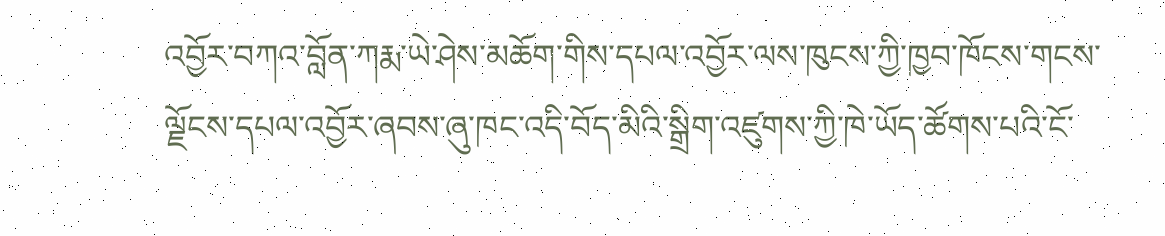འབྱོར་བཀའ་བློན་ཀརྨ་ཡེ་ཤེས་མཆོག་གིས་དཔལ་འབྱོར་ལས་ཁུངས་ཀྱི་ཁྱབ་ཁོངས་གངས་ལྗོངས་དཔལ་འབྱོར་ཞབས་ཞུ་ཁང་འདི་བོད་མིའི་སྒྲིག་འཛུགས་ཀྱི་ཁེ་ཡོད་ཚོགས་པའི་ངོ་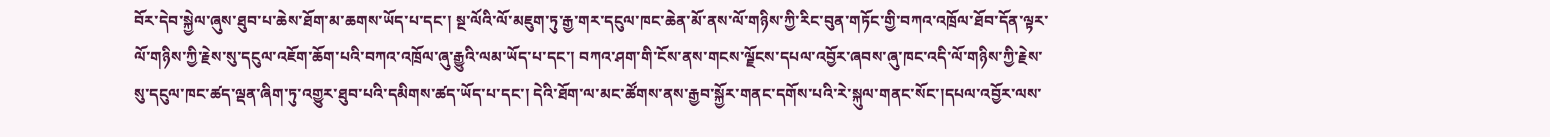བོར་དེབ་སྐྱེལ་ཞུས་ཐུབ་པ་ཆེས་ཐོག་མ་ཆགས་ཡོད་པ་དང་། སྔ་ལོའི་ལོ་མཇུག་ཏུ་རྒྱ་གར་དངུལ་ཁང་ཆེན་མོ་ནས་ལོ་གཉིས་ཀྱི་རིང་བུན་གཏོང་གྱི་བཀའ་འཁྲོལ་ཐོབ་དོན་ལྟར་ལོ་གཉིས་ཀྱི་རྗེས་སུ་དངུལ་འཇོག་ཆོག་པའི་བཀའ་འཁྲོལ་ཞུ་རྒྱུའི་ལམ་ཡོད་པ་དང་། བཀའ་ཤག་གི་ངོས་ནས་གངས་ལྗོངས་དཔལ་འབྱོར་ཞབས་ཞུ་ཁང་འདི་ལོ་གཉིས་ཀྱི་རྗེས་སུ་དངུལ་ཁང་ཚད་ལྡན་ཞིག་ཏུ་འགྱུར་ཐུབ་པའི་དམིགས་ཚད་ཡོད་པ་དང་། དེའི་ཐོག་ལ་མང་ཚོགས་ནས་རྒྱབ་སྐྱོར་གནང་དགོས་པའི་རེ་སྐུལ་གནང་སོང་།དཔལ་འབྱོར་ལས་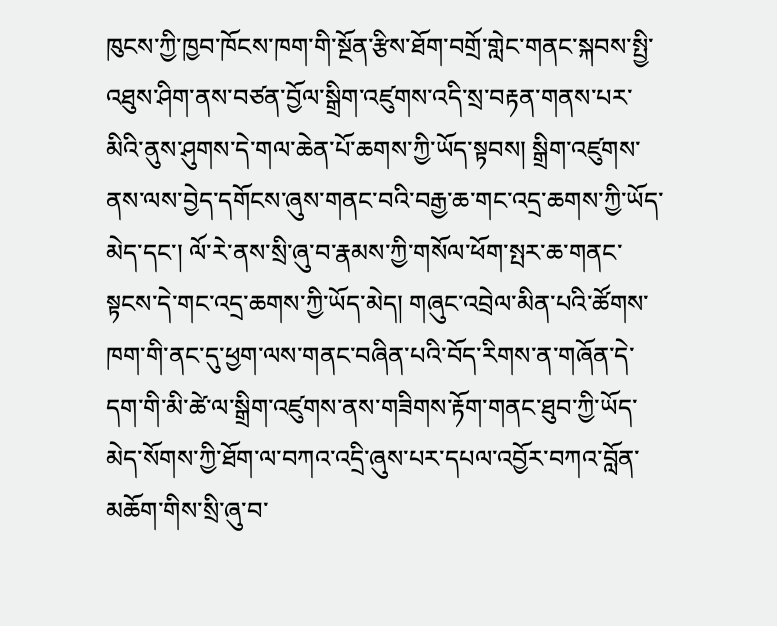ཁུངས་ཀྱི་ཁྱབ་ཁོངས་ཁག་གི་སྔོན་རྩིས་ཐོག་བགྲོ་གླེང་གནང་སྐབས་སྤྱི་འཐུས་ཤིག་ནས་བཙན་བྱོལ་སྒྲིག་འཛུགས་འདི་སྲ་བརྟན་གནས་པར་མིའི་ནུས་ཤུགས་དེ་གལ་ཆེན་པོ་ཆགས་ཀྱི་ཡོད་སྟབས། སྒྲིག་འཛུགས་ནས་ལས་བྱེད་དགོངས་ཞུས་གནང་བའི་བརྒྱ་ཆ་གང་འདྲ་ཆགས་ཀྱི་ཡོད་མེད་དང་། ལོ་རེ་ནས་སྲི་ཞུ་བ་རྣམས་ཀྱི་གསོལ་ཕོག་སྤར་ཆ་གནང་སྟངས་དེ་གང་འདྲ་ཆགས་ཀྱི་ཡོད་མེད། གཞུང་འབྲེལ་མིན་པའི་ཚོགས་ཁག་གི་ནང་དུ་ཕྱག་ལས་གནང་བཞིན་པའི་བོད་རིགས་ན་གཞོན་དེ་དག་གི་མི་ཚེ་ལ་སྒྲིག་འཛུགས་ནས་གཟིགས་རྟོག་གནང་ཐུབ་ཀྱི་ཡོད་མེད་སོགས་ཀྱི་ཐོག་ལ་བཀའ་འདྲི་ཞུས་པར་དཔལ་འབྱོར་བཀའ་བློན་མཆོག་གིས་སྲི་ཞུ་བ་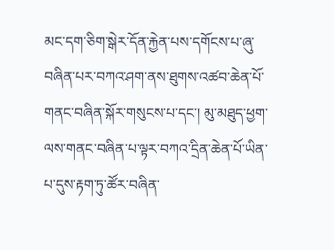མང་དག་ཅིག་སྒེར་དོན་རྐྱེན་པས་དགོངས་པ་ཞུ་བཞིན་པར་བཀའ་ཤག་ནས་ཐུགས་འཚབ་ཆེན་པོ་གནང་བཞིན་སྐོར་གསུངས་པ་དང་། མུ་མཐུད་ཕྱག་ལས་གནང་བཞིན་པ་ལྟར་བཀའ་དྲིན་ཆེན་པོ་ཡིན་པ་དུས་རྟག་ཏུ་ཚོར་བཞིན་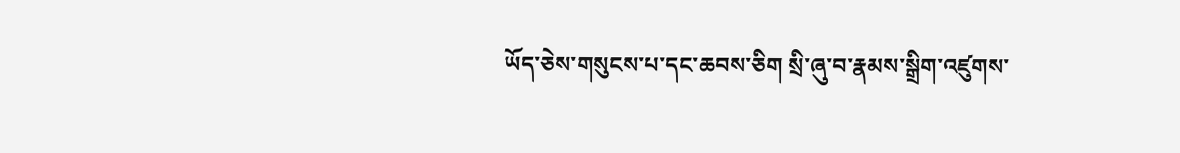ཡོད་ཅེས་གསུངས་པ་དང་ཆབས་ཅིག སྲི་ཞུ་བ་རྣམས་སྒྲིག་འཛུགས་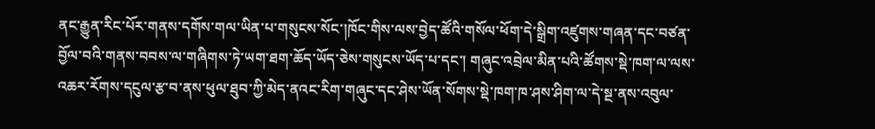ནང་རྒྱུན་རིང་པོར་གནས་དགོས་གལ་ཡིན་པ་གསུངས་སོང་།ཁོང་གིས་ལས་བྱེད་ཚོའི་གསོལ་ཕོག་དེ་སྒྲིག་འཛུགས་གཞན་དང་བཙན་བྱོལ་བའི་གནས་བབས་ལ་གཞིགས་ཏེ་ཡག་ཐག་ཆོད་ཡོད་ཅེས་གསུངས་ཡོད་པ་དང་། གཞུང་འབྲེལ་མིན་པའི་ཚོགས་སྡེ་ཁག་ལ་ལས་འཆར་རོགས་དངུལ་རྩ་བ་ནས་ཕུལ་ཐུབ་ཀྱི་མེད་ནའང་རིག་གཞུང་དང་ཤེས་ཡོན་སོགས་སྡེ་ཁག་ཁ་ཤས་ཤིག་ལ་དེ་སྔ་ནས་འབུལ་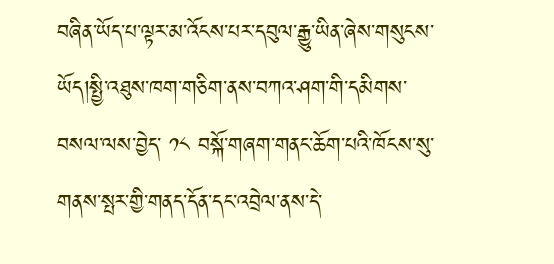བཞིན་ཡོད་པ་ལྟར་མ་འོངས་པར་དབུལ་རྒྱུ་ཡིན་ཞེས་གསུངས་ཡོད།སྤྱི་འཐུས་ཁག་གཅིག་ནས་བཀའ་ཤག་གི་དམིགས་བསལ་ལས་བྱེད་ ༡༨ བསྐོ་གཞག་གནང་ཆོག་པའི་ཁོངས་སུ་གནས་སྤར་གྱི་གནད་དོན་དང་འབྲེལ་ནས་དེ་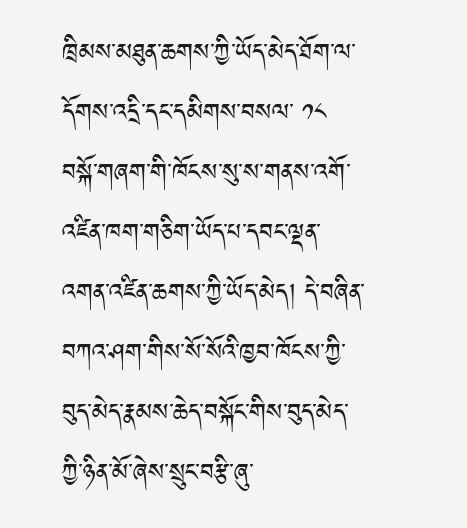ཁྲིམས་མཐུན་ཆགས་ཀྱི་ཡོད་མེད་ཐོག་ལ་དོགས་འདྲི་དང་དམིགས་བསལ་ ༡༨ བསྐོ་གཞག་གི་ཁོངས་སུ་ས་གནས་འགོ་འཛིན་ཁག་གཅིག་ཡོད་པ་དབང་ལྡན་འགན་འཛིན་ཆགས་ཀྱི་ཡོད་མེད། དེ་བཞིན་བཀའ་ཤག་གིས་སོ་སོའི་ཁྱབ་ཁོངས་ཀྱི་བུད་མེད་རྣམས་ཆེད་བསྐོང་གིས་བུད་མེད་ཀྱི་ཉིན་མོ་ཞེས་སྲུང་བརྩི་ཞུ་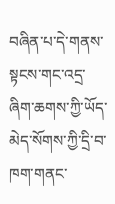བཞིན་པ་དེ་གནས་སྟངས་གང་འདྲ་ཞིག་ཆགས་ཀྱི་ཡོད་མེད་སོགས་ཀྱི་དྲི་བ་ཁག་གནང་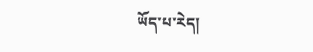ཡོད་པ་རེད།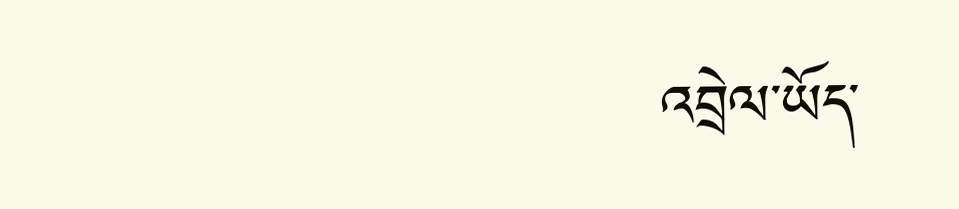འབྲེལ་ཡོད་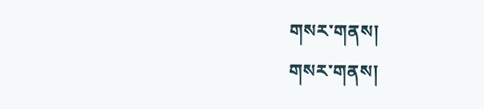གསར་གནས།
གསར་གནས།